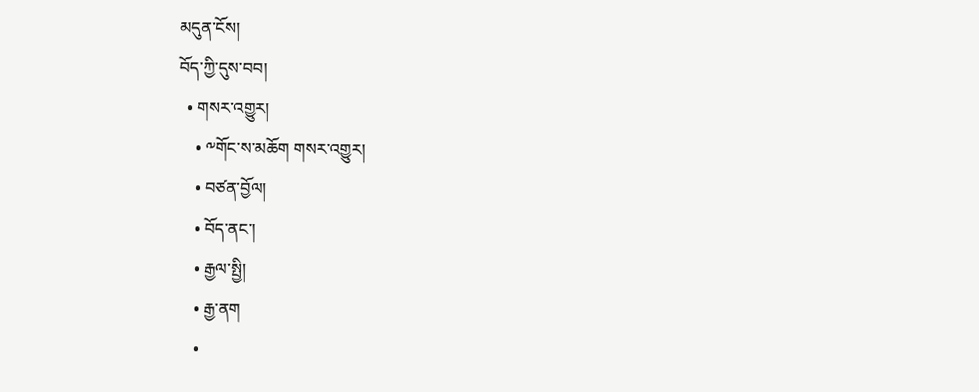མདུན་ངོས།
བོད་ཀྱི་དུས་བབ།
  • གསར་འགྱུར།
    • ༸གོང་ས་མཆོག གསར་འགྱུར།
    • བཙན་བྱོལ།
    • བོད་ནང་།
    • རྒྱལ་སྤྱི།
    • རྒྱ་ནག
    •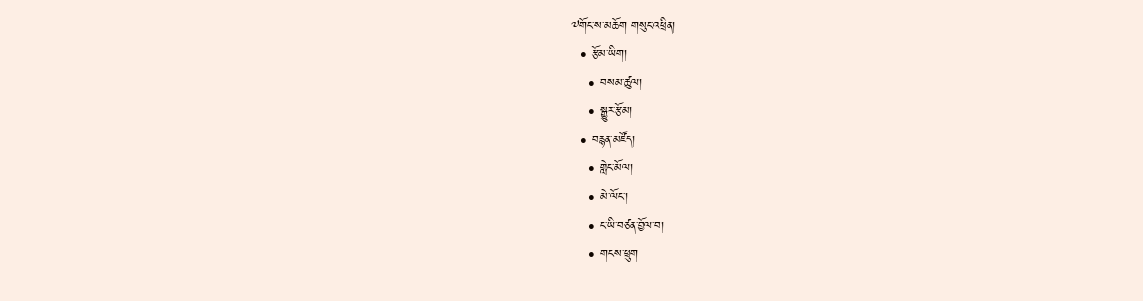༧གོང་ས་མཆོག གསུང་འཕྲིན།
  • རྩོམ་ཡིག།
    • བསམ་ཚུལ།
    • སྒྱུར་རྩོམ།
  • བརྙན་མཛོད།
    • གླེང་མོལ།
    • མེ་ལོང་།
    • ང་ཡི་བཙན་བྱོལ་བ།
    • གངས་ཕྲུག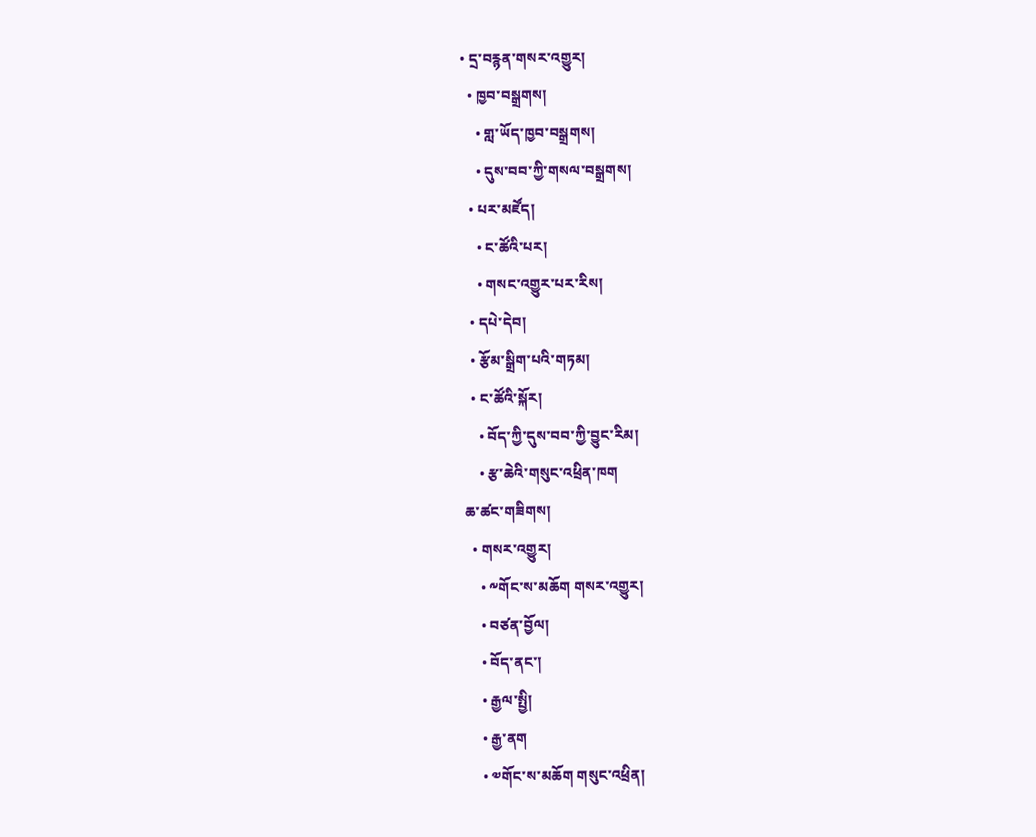• དྲ་བརྙན་གསར་འགྱུར།
  • ཁྱབ་བསྒྲགས།
    • གླ་ཡོད་ཁྱབ་བསྒྲགས།
    • དུས་བབ་ཀྱི་གསལ་བསྒྲགས།
  • པར་མཛོད།
    • ང་ཚོའི་པར།
    • གསང་འགྱུར་པར་རིས།
  • དཔེ་དེབ།
  • རྩོམ་སྒྲིག་པའི་གཏམ།
  • ང་ཚོའི་སྐོར།
    • བོད་ཀྱི་དུས་བབ་ཀྱི་བྱུང་རིམ།
    • རྩ་ཆེའི་གསུང་འཕྲིན་ཁག
ཆ་ཚང་གཟིགས།
  • གསར་འགྱུར།
    • ༸གོང་ས་མཆོག གསར་འགྱུར།
    • བཙན་བྱོལ།
    • བོད་ནང་།
    • རྒྱལ་སྤྱི།
    • རྒྱ་ནག
    • ༧གོང་ས་མཆོག གསུང་འཕྲིན།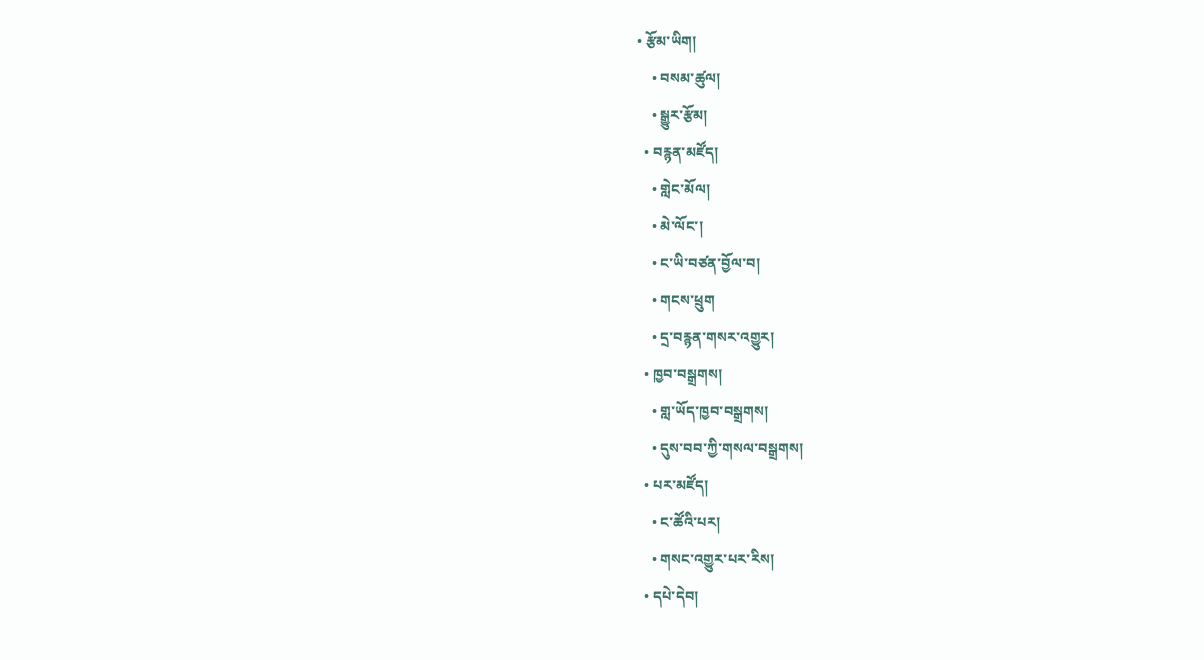• རྩོམ་ཡིག།
    • བསམ་ཚུལ།
    • སྒྱུར་རྩོམ།
  • བརྙན་མཛོད།
    • གླེང་མོལ།
    • མེ་ལོང་།
    • ང་ཡི་བཙན་བྱོལ་བ།
    • གངས་ཕྲུག
    • དྲ་བརྙན་གསར་འགྱུར།
  • ཁྱབ་བསྒྲགས།
    • གླ་ཡོད་ཁྱབ་བསྒྲགས།
    • དུས་བབ་ཀྱི་གསལ་བསྒྲགས།
  • པར་མཛོད།
    • ང་ཚོའི་པར།
    • གསང་འགྱུར་པར་རིས།
  • དཔེ་དེབ།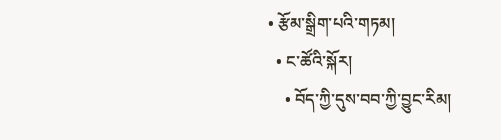• རྩོམ་སྒྲིག་པའི་གཏམ།
  • ང་ཚོའི་སྐོར།
    • བོད་ཀྱི་དུས་བབ་ཀྱི་བྱུང་རིམ།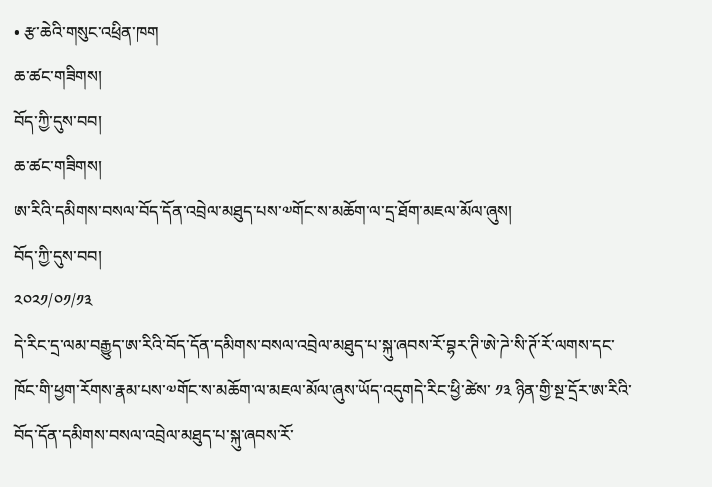• རྩ་ཆེའི་གསུང་འཕྲིན་ཁག
ཆ་ཚང་གཟིགས།
བོད་ཀྱི་དུས་བབ།
ཆ་ཚང་གཟིགས།
ཨ་རིའི་དམིགས་བསལ་བོད་དོན་འབྲེལ་མཐུད་པས་༧གོང་ས་མཆོག་ལ་དྲ་ཐོག་མཇལ་མོལ་ཞུས།
བོད་ཀྱི་དུས་བབ།
༢༠༢༡/༠༡/༡༣
དེ་རིང་དྲ་ལམ་བརྒྱུད་ཨ་རིའི་བོད་དོན་དམིགས་བསལ་འབྲེལ་མཐུད་པ་སྐུ་ཞབས་རོ་བྷར་ཊི་ཨེ་ཌེ་སི་ཊོ་རོ་ལགས་དང་ཁོང་གི་ཕྱག་རོགས་རྣམ་པས་༧གོང་ས་མཆོག་ལ་མཇལ་མོལ་ཞུས་ཡོད་འདུགདེ་རིང་ཕྱི་ཚེས་ ༡༣ ཉིན་གྱི་སྔ་དྲོར་ཨ་རིའི་བོད་དོན་དམིགས་བསལ་འབྲེལ་མཐུད་པ་སྐུ་ཞབས་རོ་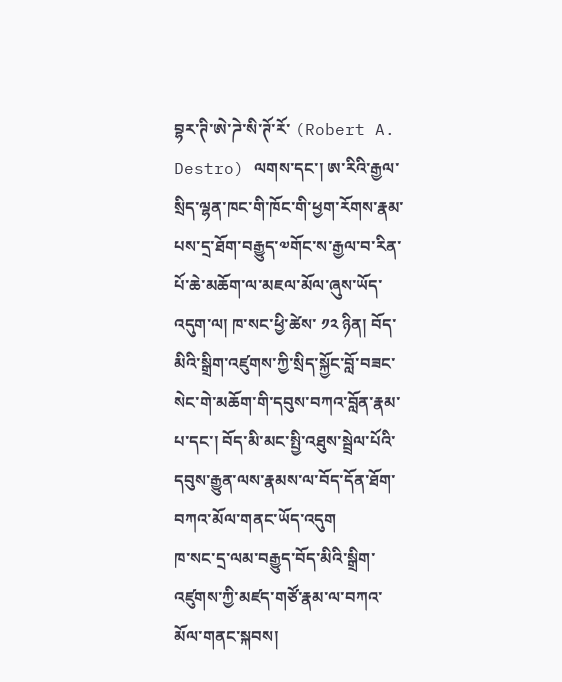བྷར་ཊི་ཨེ་ཌེ་སི་ཊོ་རོ་ (Robert A. Destro) ལགས་དང་། ཨ་རིའི་རྒྱལ་སྲིད་ལྷན་ཁང་གི་ཁོང་གི་ཕྱག་རོགས་རྣམ་པས་དྲ་ཐོག་བརྒྱུད་༧གོང་ས་རྒྱལ་བ་རིན་པོ་ཆེ་མཆོག་ལ་མཇལ་མོལ་ཞུས་ཡོད་འདུག་ལ། ཁ་སང་ཕྱི་ཚེས་ ༡༢ ཉིན། བོད་མིའི་སྒྲིག་འཛུགས་ཀྱི་སྲིད་སྐྱོང་བློ་བཟང་སེང་གེ་མཆོག་གི་དབུས་བཀའ་བློན་རྣམ་པ་དང་། བོད་མི་མང་སྤྱི་འཐུས་སྦྲེལ་པོའི་དབུས་རྒྱུན་ལས་རྣམས་ལ་བོད་དོན་ཐོག་བཀའ་མོལ་གནང་ཡོད་འདུག
ཁ་སང་དྲ་ལམ་བརྒྱུད་བོད་མིའི་སྒྲིག་འཛུགས་ཀྱི་མཛད་གཙོ་རྣམ་ལ་བཀའ་མོལ་གནང་སྐབས།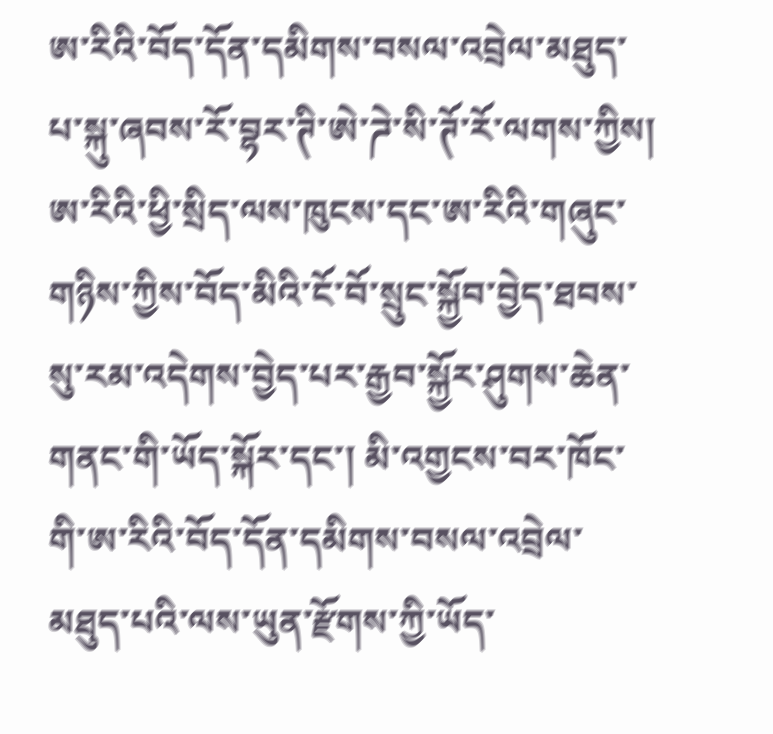ཨ་རིའི་བོད་དོན་དམིགས་བསལ་འབྲེལ་མཐུད་པ་སྐུ་ཞབས་རོ་བྷར་ཊི་ཨེ་ཌེ་སི་ཊོ་རོ་ལགས་ཀྱིས། ཨ་རིའི་ཕྱི་སྲིད་ལས་ཁུངས་དང་ཨ་རིའི་གཞུང་གཉིས་ཀྱིས་བོད་མིའི་ངོ་བོ་སྲུང་སྐྱོབ་བྱེད་ཐབས་སུ་རམ་འདེགས་བྱེད་པར་རྒྱབ་སྐྱོར་ཤུགས་ཆེན་གནང་གི་ཡོད་སྐོར་དང་། མི་འགྱངས་བར་ཁོང་གི་ཨ་རིའི་བོད་དོན་དམིགས་བསལ་འབྲེལ་མཐུད་པའི་ལས་ཡུན་རྫོགས་ཀྱི་ཡོད་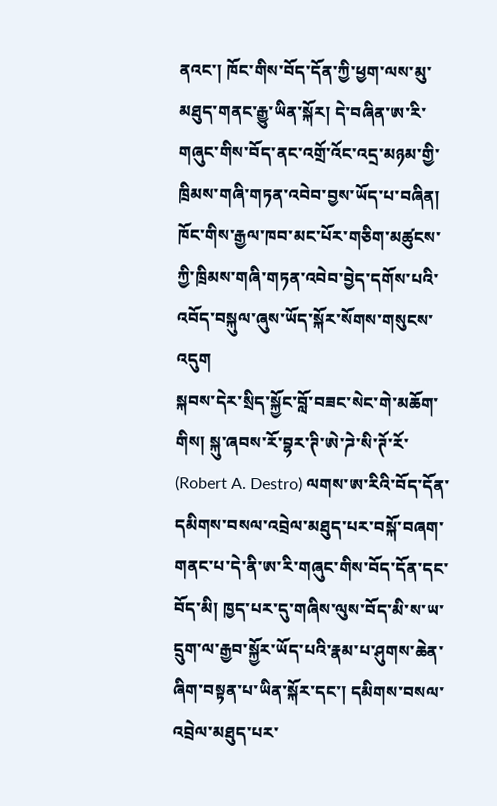ནའང་། ཁོང་གིས་བོད་དོན་ཀྱི་ཕྱག་ལས་མུ་མཐུད་གནང་རྒྱུ་ཡིན་སྐོར། དེ་བཞིན་ཨ་རི་གཞུང་གིས་བོད་ནང་འགྲོ་འོང་འདྲ་མཉམ་གྱི་ཁྲིམས་གཞི་གཏན་འབེབ་བྱས་ཡོད་པ་བཞིན། ཁོང་གིས་རྒྱལ་ཁབ་མང་པོར་གཅིག་མཚུངས་ཀྱི་ཁྲིམས་གཞི་གཏན་འབེབ་བྱེད་དགོས་པའི་འབོད་བསྐུལ་ཞུས་ཡོད་སྐོར་སོགས་གསུངས་འདུག
སྐབས་དེར་སྲིད་སྐྱོང་བློ་བཟང་སེང་གེ་མཆོག་གིས། སྐུ་ཞབས་རོ་བྷར་ཊི་ཨེ་ཌེ་སི་ཊོ་རོ་ (Robert A. Destro) ལགས་ཨ་རིའི་བོད་དོན་དམིགས་བསལ་འབྲེལ་མཐུད་པར་བསྐོ་བཞག་གནང་པ་དེ་ནི་ཨ་རི་གཞུང་གིས་བོད་དོན་དང་བོད་མི། ཁྱད་པར་དུ་གཞིས་ལུས་བོད་མི་ས་ཡ་དྲུག་ལ་རྒྱབ་སྐྱོར་ཡོད་པའི་རྣམ་པ་ཤུགས་ཆེན་ཞིག་བསྟན་པ་ཡིན་སྐོར་དང་། དམིགས་བསལ་འབྲེལ་མཐུད་པར་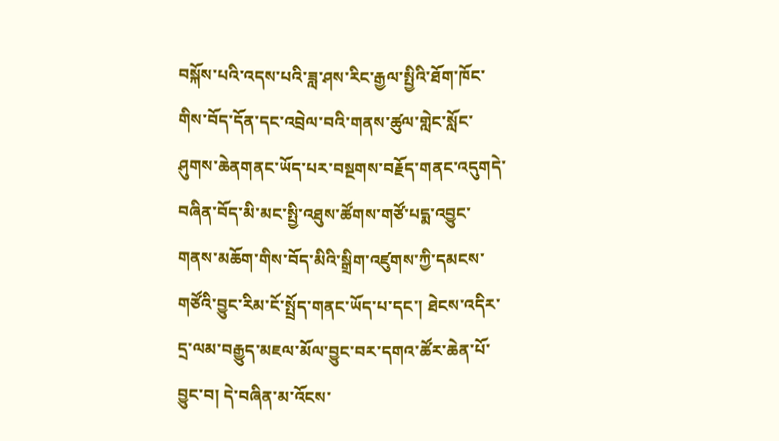བསྐོས་པའི་འདས་པའི་ཟླ་ཤས་རིང་རྒྱལ་སྤྱིའི་ཐོག་ཁོང་གིས་བོད་དོན་དང་འབྲེལ་བའི་གནས་ཚུལ་གླེང་སློང་ཤུགས་ཆེནགནང་ཡོད་པར་བསྔགས་བརྗོད་གནང་འདུགདེ་བཞིན་བོད་མི་མང་སྤྱི་འཐུས་ཚོགས་གཙོ་པདྨ་འབྱུང་གནས་མཆོག་གིས་བོད་མིའི་སྒྲིག་འཛུགས་ཀྱི་དམངས་གཙོའི་བྱུང་རིམ་ངོ་སྤྲོད་གནང་ཡོད་པ་དང་། ཐེངས་འདིར་དྲ་ལམ་བརྒྱུད་མཇལ་མོལ་བྱུང་བར་དགའ་ཚོར་ཆེན་པོ་བྱུང་བ། དེ་བཞིན་མ་འོངས་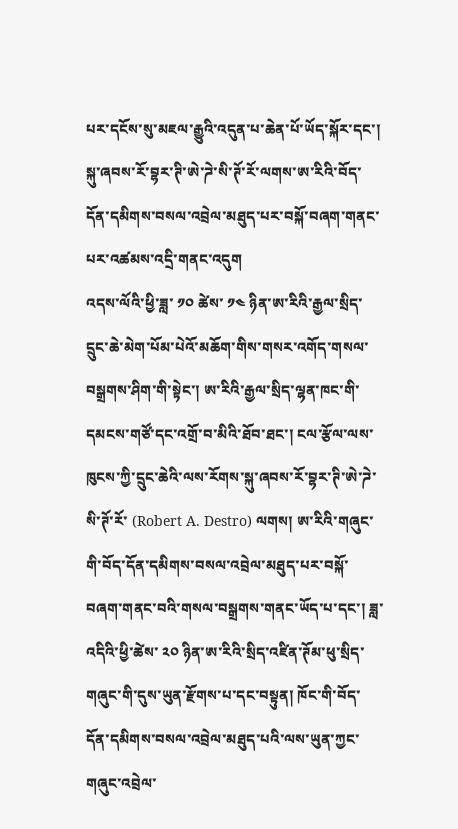པར་དངོས་སུ་མཇལ་རྒྱུའི་འདུན་པ་ཆེན་པོ་ཡོད་སྐོར་དང་། སྐུ་ཞབས་རོ་བྷར་ཊི་ཨེ་ཌེ་སི་ཊོ་རོ་ལགས་ཨ་རིའི་བོད་དོན་དམིགས་བསལ་འབྲེལ་མཐུད་པར་བསྐོ་བཞག་གནང་པར་འཚམས་འདྲི་གནང་འདུག
འདས་ལོའི་ཕྱི་ཟླ་ ༡༠ ཚེས་ ༡༤ ཉིན་ཨ་རིའི་རྒྱལ་སྲིད་དྲུང་ཆེ་མེག་པོམ་པེའོ་མཆོག་གིས་གསར་འགོད་གསལ་བསྒྲགས་ཤིག་གི་སྟེང་། ཨ་རིའི་རྒྱལ་སྲིད་ལྷན་ཁང་གི་དམངས་གཙོ་དང་འགྲོ་བ་མིའི་ཐོབ་ཐང་། ངལ་རྩོལ་ལས་ཁུངས་ཀྱི་དྲུང་ཆེའི་ལས་རོགས་སྐུ་ཞབས་རོ་བྷར་ཊི་ཨེ་ཌེ་སི་ཊོ་རོ་ (Robert A. Destro) ལགས། ཨ་རིའི་གཞུང་གི་བོད་དོན་དམིགས་བསལ་འབྲེལ་མཐུད་པར་བསྐོ་བཞག་གནང་བའི་གསལ་བསྒྲགས་གནང་ཡོད་པ་དང་། ཟླ་འདིའི་ཕྱི་ཚེས་ ༢༠ ཉིན་ཨ་རིའི་སྲིད་འཛིན་ཊོམ་ཕུ་སྲིད་གཞུང་གི་དུས་ཡུན་རྫོགས་པ་དང་བསྟུན། ཁོང་གི་བོད་དོན་དམིགས་བསལ་འབྲེལ་མཐུད་པའི་ལས་ཡུན་ཀྱང་གཞུང་འབྲེལ་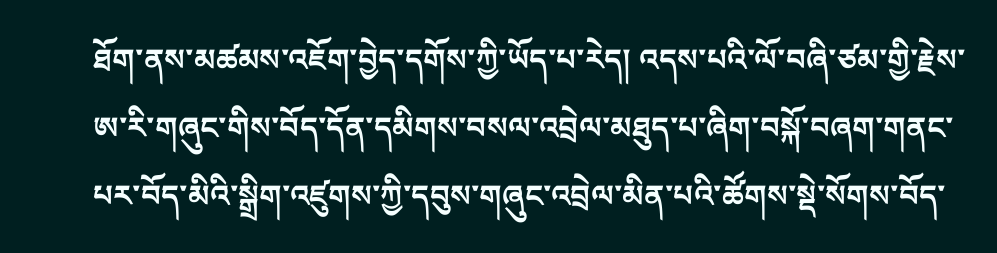ཐོག་ནས་མཚམས་འཇོག་བྱེད་དགོས་ཀྱི་ཡོད་པ་རེད། འདས་པའི་ལོ་བཞི་ཙམ་གྱི་རྗེས་ཨ་རི་གཞུང་གིས་བོད་དོན་དམིགས་བསལ་འབྲེལ་མཐུད་པ་ཞིག་བསྐོ་བཞག་གནང་པར་བོད་མིའི་སྒྲིག་འཛུགས་ཀྱི་དབུས་གཞུང་འབྲེལ་མིན་པའི་ཚོགས་སྡེ་སོགས་བོད་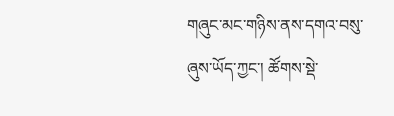གཞུང་མང་གཉིས་ནས་དགའ་བསུ་ཞུས་ཡོད་ཀྱང་། ཚོགས་སྡེ་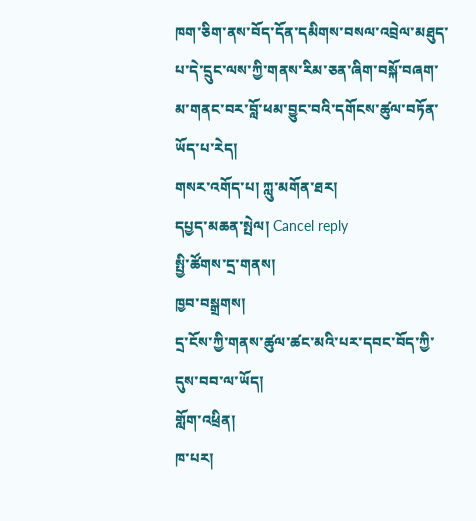ཁག་ཅིག་ནས་བོད་དོན་དམིགས་བསལ་འབྲེལ་མཐུད་པ་དེ་དྲུང་ལས་ཀྱི་གནས་རིམ་ཅན་ཞིག་བསྐོ་བཞག་མ་གནང་བར་བློ་ཕམ་བྱུང་བའི་དགོངས་ཚུལ་བཏོན་ཡོད་པ་རེད།
གསར་འགོད་པ། ཀླུ་མགོན་ཐར།
དཔྱད་མཆན་སྤེལ། Cancel reply
སྤྱི་ཚོགས་དྲ་གནས།
ཁྱབ་བསྒྲགས།
དྲ་ངོས་ཀྱི་གནས་ཚུལ་ཚང་མའི་པར་དབང་བོད་ཀྱི་དུས་བབ་ལ་ཡོད།
གློག་འཕྲིན།
ཁ་པར།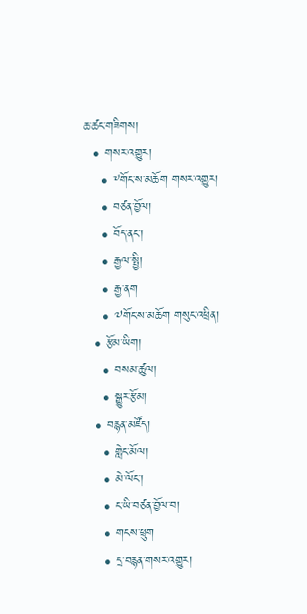ཆ་ཚང་གཟིགས།
  • གསར་འགྱུར།
    • ༸གོང་ས་མཆོག གསར་འགྱུར།
    • བཙན་བྱོལ།
    • བོད་ནང་།
    • རྒྱལ་སྤྱི།
    • རྒྱ་ནག
    • ༧གོང་ས་མཆོག གསུང་འཕྲིན།
  • རྩོམ་ཡིག།
    • བསམ་ཚུལ།
    • སྒྱུར་རྩོམ།
  • བརྙན་མཛོད།
    • གླེང་མོལ།
    • མེ་ལོང་།
    • ང་ཡི་བཙན་བྱོལ་བ།
    • གངས་ཕྲུག
    • དྲ་བརྙན་གསར་འགྱུར།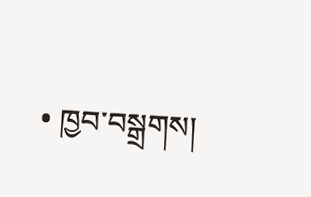• ཁྱབ་བསྒྲགས།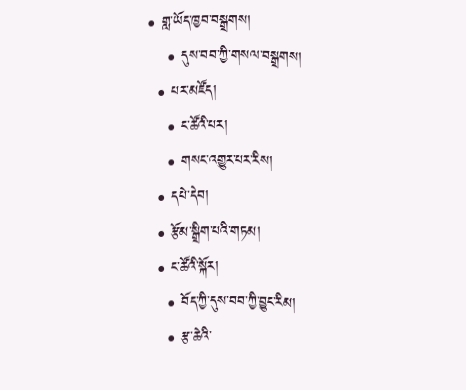• གླ་ཡོད་ཁྱབ་བསྒྲགས།
    • དུས་བབ་ཀྱི་གསལ་བསྒྲགས།
  • པར་མཛོད།
    • ང་ཚོའི་པར།
    • གསང་འགྱུར་པར་རིས།
  • དཔེ་དེབ།
  • རྩོམ་སྒྲིག་པའི་གཏམ།
  • ང་ཚོའི་སྐོར།
    • བོད་ཀྱི་དུས་བབ་ཀྱི་བྱུང་རིམ།
    • རྩ་ཆེའི་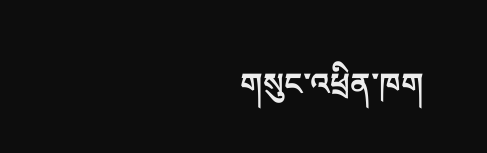གསུང་འཕྲིན་ཁག